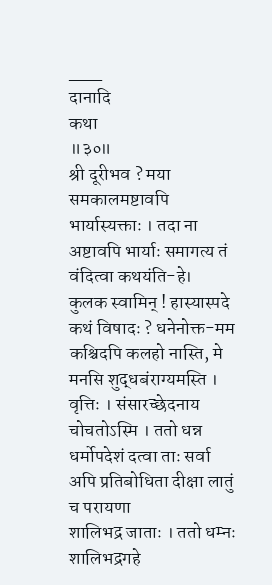___
दानादि
कथा
॥३०॥
श्री दूरीभव ? मया समकालमष्टावपि भार्यास्यक्ताः । तदा ना अष्टावपि भार्याः समागत्य तं वंदित्वा कथयंति-हे।
कुलक स्वामिन् ! हास्यास्पदे कथं विषादः ? धनेनोक्त-मम कश्चिदपि कलहो नास्ति, मे मनसि शुद्धबंराग्यमस्ति । वृत्तिः । संसारच्छेदनाय चोचतोऽस्मि । ततो धन्न धर्मोपदेशं दत्वा ताः सर्वा अपि प्रतिबोधिता दीक्षा लातुं च परायणा
शालिभद्र जाताः । ततो धम्नः शालिभद्रगहे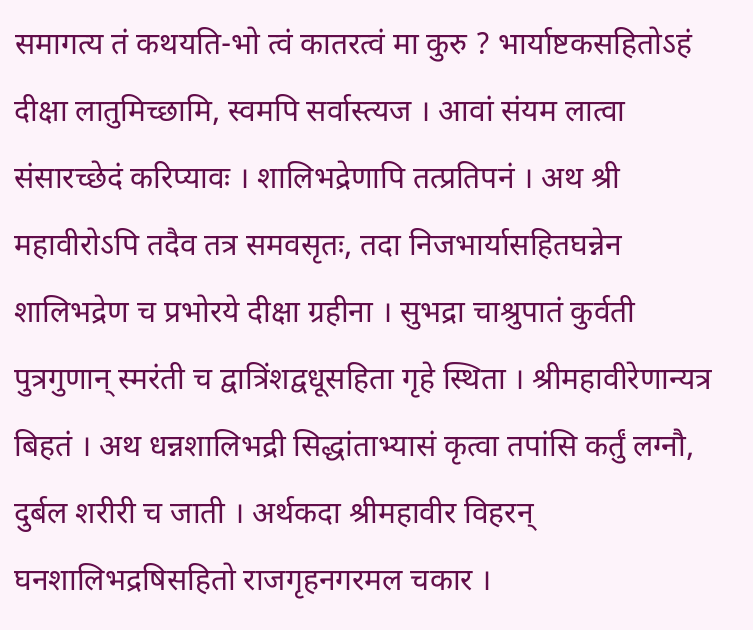समागत्य तं कथयति-भो त्वं कातरत्वं मा कुरु ? भार्याष्टकसहितोऽहं दीक्षा लातुमिच्छामि, स्वमपि सर्वास्त्यज । आवां संयम लात्वा संसारच्छेदं करिप्यावः । शालिभद्रेणापि तत्प्रतिपनं । अथ श्री महावीरोऽपि तदैव तत्र समवसृतः, तदा निजभार्यासहितघन्नेन शालिभद्रेण च प्रभोरये दीक्षा ग्रहीना । सुभद्रा चाश्रुपातं कुर्वती पुत्रगुणान् स्मरंती च द्वात्रिंशद्वधूसहिता गृहे स्थिता । श्रीमहावीरेणान्यत्र बिहतं । अथ धन्नशालिभद्री सिद्धांताभ्यासं कृत्वा तपांसि कर्तुं लग्नौ, दुर्बल शरीरी च जाती । अर्थकदा श्रीमहावीर विहरन्
घनशालिभद्रषिसहितो राजगृहनगरमल चकार ।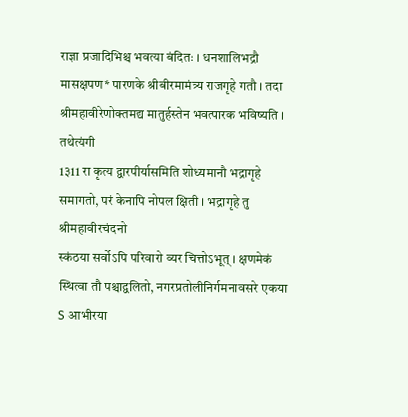राज्ञा प्रजादिभिश्च भवत्या बंदितः । धनशालिभद्रौ मासक्षपण* पारणके श्रीबीरमामंत्र्य राजगृहे गतौ । तदा श्रीमहावीरेणोक्तमद्य मातुर्हस्तेन भवत्पारक भविष्यति । तथेत्यंगी
1३11 रा कृत्य द्वारपीर्यासमिति शोध्यमानौ भद्रागृहे समागतो, परं केनापि नोपल क्षिती । भद्रागृहे तु श्रीमहावीरचंदनो
स्कंठया सर्वोऽपि परिवारो व्यर चित्तोऽभूत् । क्षणमेकं स्थित्वा तौ पश्चाद्वलितो, नगरप्रतोलीनिर्गमनावसरे एकया S आभीरया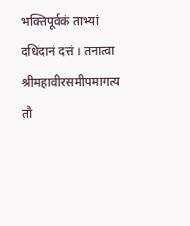भक्तिपूर्वकं ताभ्यां दधिदानं दत्तं । तनात्वा श्रीमहावीरसमीपमागत्य तौ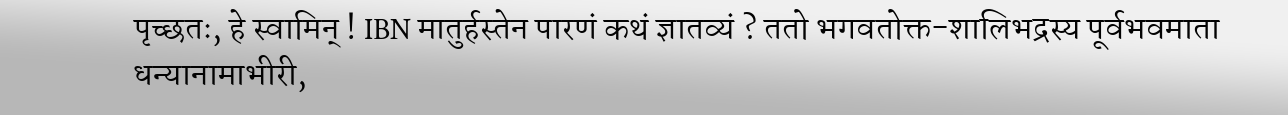पृच्छतः, हे स्वामिन् ! IBN मातुर्हस्तेन पारणं कथं ज्ञातव्यं ? ततो भगवतोक्त-शालिभद्रस्य पूर्वभवमाता धन्यानामाभीरी,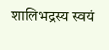शालिभद्रस्य स्वयं